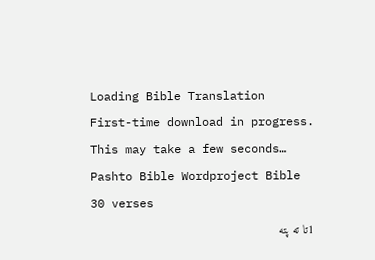Loading Bible Translation
First-time download in progress. This may take a few seconds…
Pashto Bible Wordproject Bible
30 verses
1تا ته پته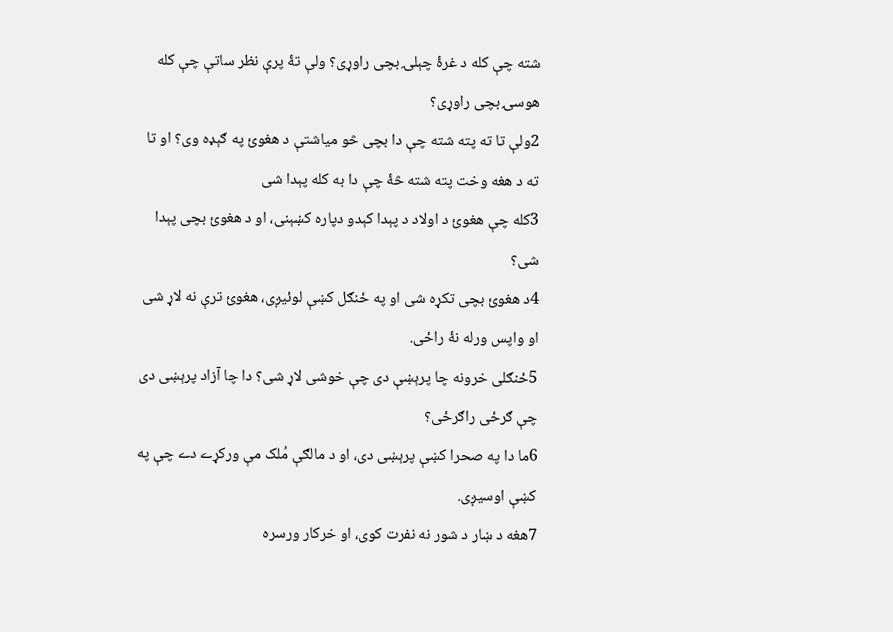شته چې کله د غرۀ چېلۍ بچى راوړى؟ ولې تۀ پرې نظر ساتې چې کله هوسۍ بچى راوړى؟
2ولې تا ته پته شته چې دا بچى څو مياشتې د هغوئ په ګېډه وى؟ او تا ته د هغه وخت پته شته څۀ چې دا به کله پېدا شى
3کله چې هغوئ د اولاد د پېدا کېدو دپاره کښېنى، او د هغوئ بچى پېدا شى؟
4د هغوئ بچى تکړه شى او په ځنګل کښې لوئيږى، هغوئ ترې نه لاړ شى او واپس ورله نۀ راځى.
5ځنګلى خرونه چا پرېښې دى چې خوشى لاړ شى؟ دا چا آزاد پرېښى دى چې ګرځى راګرځى؟
6ما دا په صحرا کښې پرېښى دى، او د مالګې مُلک مې ورکړے دے چې په کښې اوسيږى.
7هغه د ښار د شور نه نفرت کوى، او خرکار ورسره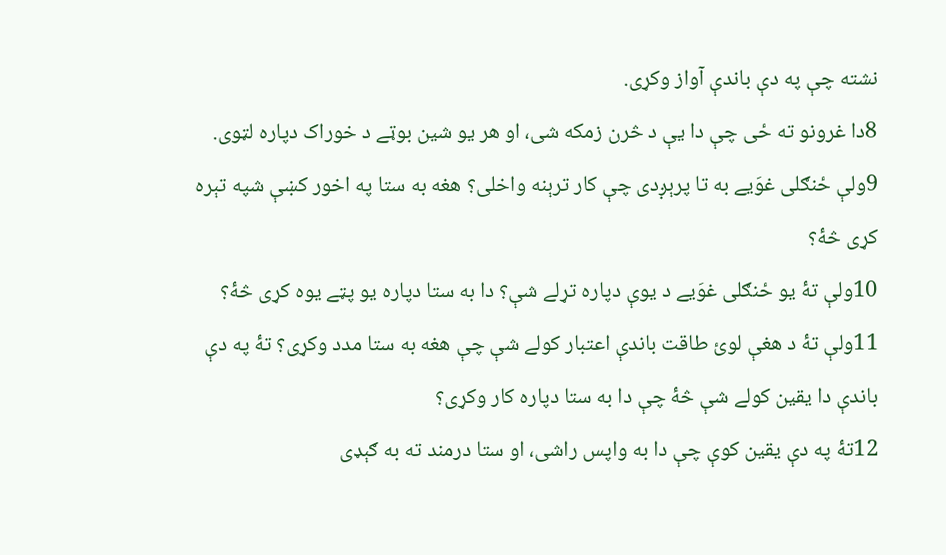نشته چې په دې باندې آواز وکړى.
8دا غرونو ته ځى چې دا يې د څرن زمکه شى، او هر يو شين بوټے د خوراک دپاره لټوى.
9ولې ځنګلى غوَيے به تا پرېږدى چې کار ترېنه واخلى؟ هغه به ستا په اخور کښې شپه تېره کړى څۀ؟
10ولې تۀ يو ځنګلى غوَيے د يوې دپاره تړلے شې؟ دا به ستا دپاره يو پټے يوه کړى څۀ؟
11ولې تۀ د هغې لوئ طاقت باندې اعتبار کولے شې چې هغه به ستا مدد وکړى؟ تۀ په دې باندې دا يقين کولے شې څۀ چې دا به ستا دپاره کار وکړى؟
12تۀ په دې يقين کوې چې دا به واپس راشى، او ستا درمند ته به ګېډى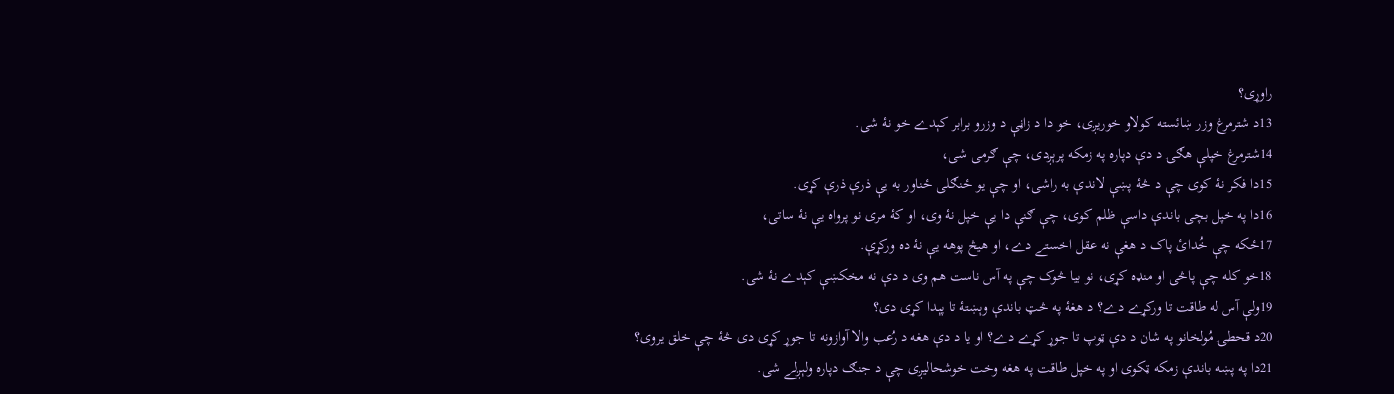راوړى؟
13د شترمرغ وزر ښائسته کولاو خوريږى، خو دا د زاڼې د وزرو برابر کېدے خو نۀ شى.
14شترمرغ خپلې هګۍ د دې دپاره په زمکه پرېږدى، چې ګرمى شى،
15دا فکر نۀ کوى چې د څۀ پښې لاندې به راشى، او چې يو ځنګلى ځناور به يې ذرې ذرې کړى.
16دا په خپل بچى باندې داسې ظلم کوى، چې ګنې دا يې خپل نۀ وى، او کۀ مرى نو پرواه يې نۀ ساتى،
17ځکه چې خُدائ پاک د هغې نه عقل اخستے دے، او هيڅ پوهه يې نۀ ده ورکړې.
18خو کله چې پاڅى او منډه کړى، نو بيا څوک چې په آس ناست هم وى د دې نه مخکښې کېدے نۀ شى.
19ولې آس له طاقت تا ورکړے دے؟ د هغۀ په څټ باندې وېښتۀ تا پېدا کړى دى؟
20د قحطۍ مُولخانو په شان د دې ټوپ تا جوړ کړے دے؟ او يا د دې هغه د رُعب والا آوازونه تا جوړ کړى دى څۀ چې خلق يروى؟
21دا په پښه باندې زمکه ټکوى او په خپل طاقت په هغه وخت خوشحاليږى چې د جنګ دپاره ولېږلے شى.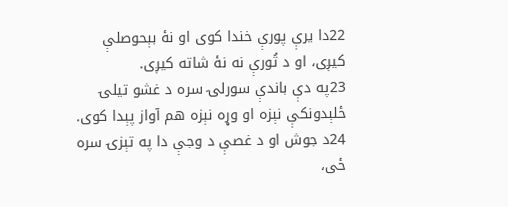22دا يرې پورې خندا کوى او نۀ بېحوصلې کيږى، او د تُورې نه نۀ شاته کيږى.
23په دې باندې سورلۍ سره د غشو تيلۍ ځلېدونکې نېزه او وړه نېزه هم آواز پېدا کوى.
24د جوش او د غصې د وجې دا په تېزۍ سره ځى،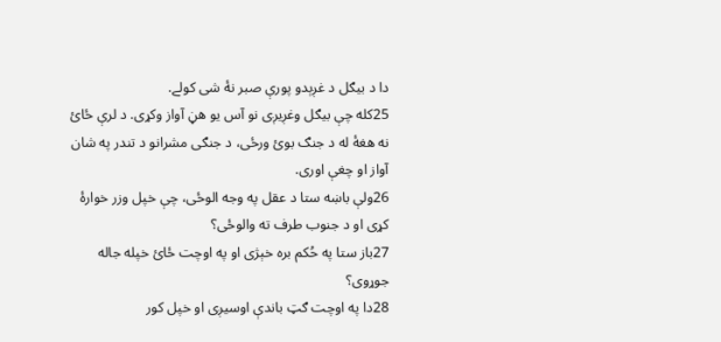دا د بيګل د غږېدو پورې صبر نۀ شى کولے.
25کله چې بيګل وغږيږى نو آس يو هڼ آواز وکړى. د لرې ځائ نه هغۀ له د جنګ بوئ ورځى، د جنګى مشرانو د تندر په شان آواز او چغې اورى.
26ولې باښه ستا د عقل په وجه الوځى، چې خپل وزر خوارۀ کړى او د جنوب طرف ته والوځى؟
27باز ستا په حُکم بره خېژى او په اوچت ځائ خپله جاله جوړوى؟
28دا په اوچت ګټ باندې اوسيږى او خپل کور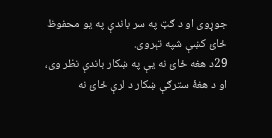جوړوى او د ګټ په سر باندې په يو محفوظ ځائ کښې شپه تېروى.
29د هغه ځائ نه يې په ښکار باندې نظر وى، او د هغۀ سترګې ښکار د لرې ځائ نه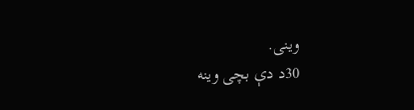وينى.
30د دې بچى وينه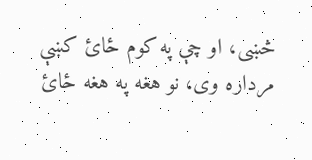څښى، او چې په کوم ځائ کښې مرداره وى، نو هغه په هغه ځائ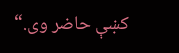کښې حاضر وى.“